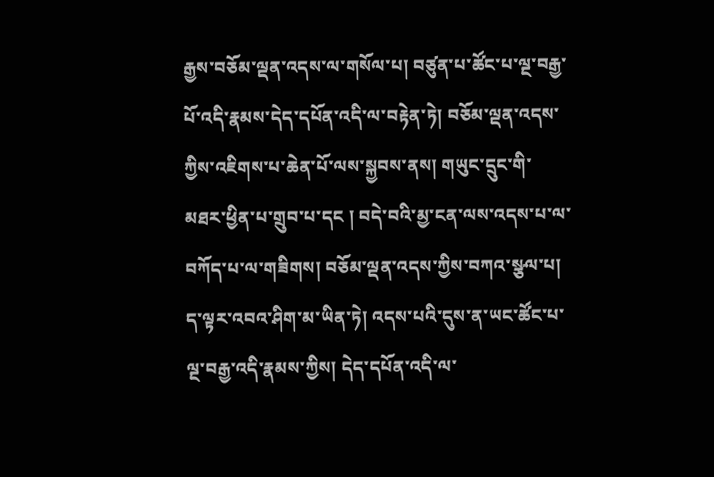རྒྱས་བཅོམ་ལྡན་འདས་ལ་གསོལ་པ། བཙུན་པ་ཚོང་པ་ལྔ་བརྒྱ་པོ་འདི་རྣམས་དེད་དཔོན་འདི་ལ་བརྟེན་ཏེ། བཅོམ་ལྡན་འདས་ཀྱིས་འཇིགས་པ་ཆེན་པོ་ལས་སྐྱབས་ནས། གཡུང་དྲུང་གི་མཐར་ཕྱིན་པ་གྲུབ་པ་དང ། བདེ་བའི་མྱ་ངན་ལས་འདས་པ་ལ་བཀོད་པ་ལ་གཟིགས། བཅོམ་ལྡན་འདས་ཀྱིས་བཀའ་སྩལ་པ། ད་ལྟར་འབའ་ཤིག་མ་ཡིན་ཏེ། འདས་པའི་དུས་ན་ཡང་ཚོང་པ་ལྔ་བརྒྱ་འདི་རྣམས་ཀྱིས། དེད་དཔོན་འདི་ལ་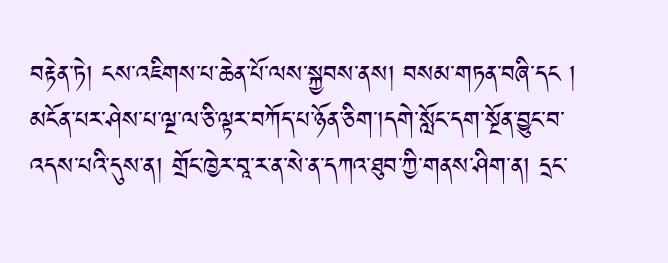བརྟེན་ཏེ། ངས་འཇིགས་པ་ཆེན་པོ་ལས་སྐྱབས་ནས། བསམ་གཏན་བཞི་དང ། མངོན་པར་ཤེས་པ་ལྔ་ལ་ཅི་ལྟར་བཀོད་པ་ཉོན་ཅིག་།དགེ་སློང་དག་སྔོན་བྱུང་བ་འདས་པའི་དུས་ན། གྲོང་ཁྱེར་བཱ་ར་ན་སེ་ན་དཀའ་ཐུབ་ཀྱི་གནས་ཤིག་ན། དྲང་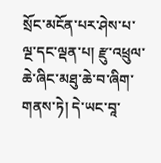སྲོང་མངོན་པར་ཤེས་པ་ལྔ་དང་ལྡན་པ། རྫུ་འཕྲུལ་ཆེ་ཞིང་མཐུ་ཆེ་བ་ཞིག་གནས་ཏེ། དེ་ཡང་བཱ་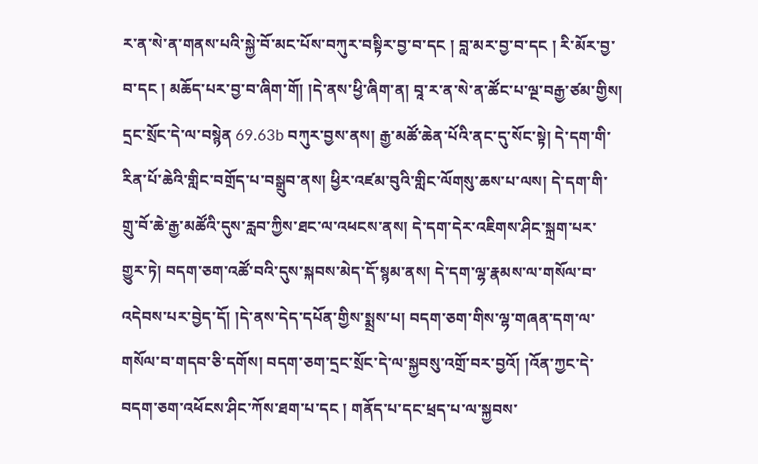ར་ན་སེ་ན་གནས་པའི་སྐྱེ་བོ་མང་པོས་བཀུར་བསྟིར་བྱ་བ་དང ། བླ་མར་བྱ་བ་དང ། རི་མོར་བྱ་བ་དང ། མཆོད་པར་བྱ་བ་ཞིག་གོ། །དེ་ནས་ཕྱི་ཞིག་ན། བཱ་ར་ན་སེ་ན་ཚོང་པ་ལྔ་བརྒྱ་ཙམ་གྱིས། དྲང་སྲོང་དེ་ལ་བསྙེན 69.63b བཀུར་བྱས་ནས། རྒྱ་མཚོ་ཆེན་པོའི་ནང་དུ་སོང་སྟེ། དེ་དག་གི་རིན་པོ་ཆེའི་གླིང་བགྲོད་པ་བསྒྲུབ་ནས། ཕྱིར་འཛམ་བུའི་གླིང་ལོགསུ་ཆས་པ་ལས། དེ་དག་གི་གྲུ་བོ་ཆེ་རྒྱ་མཚོའི་དུས་རླབ་ཀྱིས་ཐང་ལ་འཕངས་ནས། དེ་དག་དེར་འཇིགས་ཤིང་སྐྲག་པར་གྱུར་ཏེ། བདག་ཅག་འཚོ་བའི་དུས་སྐབས་མེད་དོ་སྙམ་ནས། དེ་དག་ལྷ་རྣམས་ལ་གསོལ་བ་འདེབས་པར་བྱེད་དོ། །དེ་ནས་དེད་དཔོན་གྱིས་སྨྲས་པ། བདག་ཅག་གིས་ལྷ་གཞན་དག་ལ་གསོལ་བ་གདབ་ཅི་དགོས། བདག་ཅག་དྲང་སྲོང་དེ་ལ་སྐྱབསུ་འགྲོ་བར་བྱའོ། །འོན་ཀྱང་དེ་བདག་ཅག་འཕོངས་ཤིང་ཀོས་ཐག་པ་དང ། གནོད་པ་དང་ཕྲད་པ་ལ་སྐྱབས་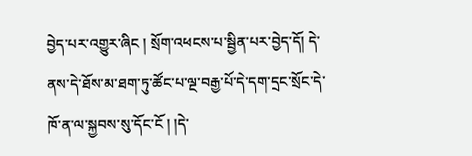བྱེད་པར་འགྱུར་ཞིང ། སྲོག་འཕངས་པ་སྦྱིན་པར་བྱེད་དོ། དེ་ནས་དེ་ཐོས་མ་ཐག་ཏུ་ཚོང་པ་ལྔ་བརྒྱ་པོ་དེ་དག་དྲང་སྲོང་དེ་ཁོ་ན་ལ་སྐྱབས་སུ་དོང་ངོ ། །དེ་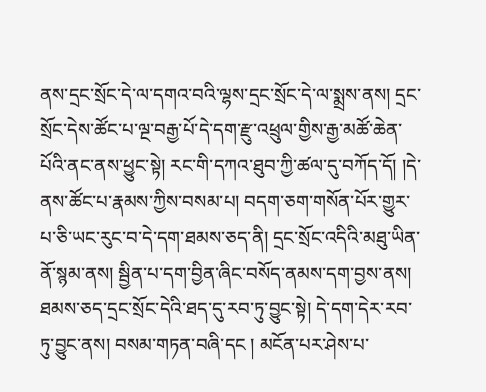ནས་དྲང་སྲོང་དེ་ལ་དགའ་བའི་ལྷས་དྲང་སྲོང་དེ་ལ་སྨྲས་ནས། དྲང་སྲོང་དེས་ཚོང་པ་ལྔ་བརྒྱ་པོ་དེ་དག་རྫུ་འཕྲུལ་གྱིས་རྒྱ་མཚོ་ཆེན་པོའི་ནང་ནས་ཕྱུང་སྟེ། རང་གི་དཀའ་ཐུབ་ཀྱི་ཚལ་དུ་བཀོད་དོ། །དེ་ནས་ཚོང་པ་རྣམས་ཀྱིས་བསམ་པ། བདག་ཅག་གསོན་པོར་གྱུར་པ་ཅི་ཡང་རུང་བ་དེ་དག་ཐམས་ཅད་ནི། དྲང་སྲོང་འདིའི་མཐུ་ཡིན་ནོ་སྙམ་ནས། སྦྱིན་པ་དག་བྱིན་ཞིང་བསོད་ནམས་དག་བྱས་ནས། ཐམས་ཅད་དྲང་སྲོང་དེའི་ཐད་དུ་རབ་ཏུ་བྱུང་སྟེ། དེ་དག་དེར་རབ་ཏུ་བྱུང་ནས། བསམ་གཏན་བཞི་དང ། མངོན་པར་ཤེས་པ་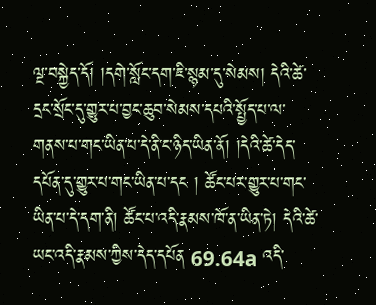ལྔ་བསྐྱེད་དོ། །དགེ་སློང་དག་ཇི་སྙམ་དུ་སེམས། དེའི་ཚེ་དྲང་སྲོང་དུ་གྱུར་པ་བྱང་ཆུབ་སེམས་དཔའི་སྤྱོད་པ་ལ་གནས་པ་གང་ཡིན་པ་དེ་ནི་ང་ཉིད་ཡིན་ནོ། །དེའི་ཚེ་དེད་དཔོན་དུ་གྱུར་པ་གང་ཡིན་པ་དང ། ཚོང་པར་གྱུར་པ་གང་ཡིན་པ་དེ་དག་ནི། ཚོང་པ་འདི་རྣམས་ཁོ་ན་ཡིན་ཏེ། དེའི་ཚེ་ཡང་འདི་རྣམས་ཀྱིས་དེད་དཔོན 69.64a འདི་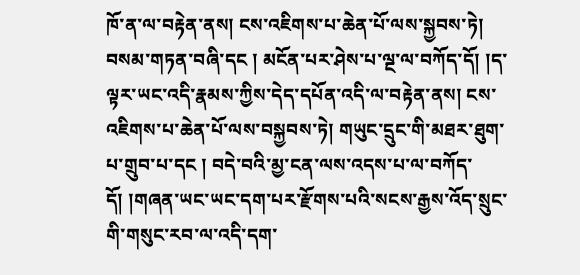ཁོ་ན་ལ་བརྟེན་ནས། ངས་འཇིགས་པ་ཆེན་པོ་ལས་སྐྱབས་ཏེ། བསམ་གཏན་བཞི་དང ། མངོན་པར་ཤེས་པ་ལྔ་ལ་བཀོད་དོ། །ད་ལྟར་ཡང་འདི་རྣམས་ཀྱིས་དེད་དཔོན་འདི་ལ་བརྟེན་ནས། ངས་འཇིགས་པ་ཆེན་པོ་ལས་བསྐྱབས་ཏེ། གཡུང་དྲུང་གི་མཐར་ཐུག་པ་གྲུབ་པ་དང ། བདེ་བའི་མྱ་ངན་ལས་འདས་པ་ལ་བཀོད་དོ། །གཞན་ཡང་ཡང་དག་པར་རྫོགས་པའི་སངས་རྒྱས་འོད་སྲུང་གི་གསུང་རབ་ལ་འདི་དག་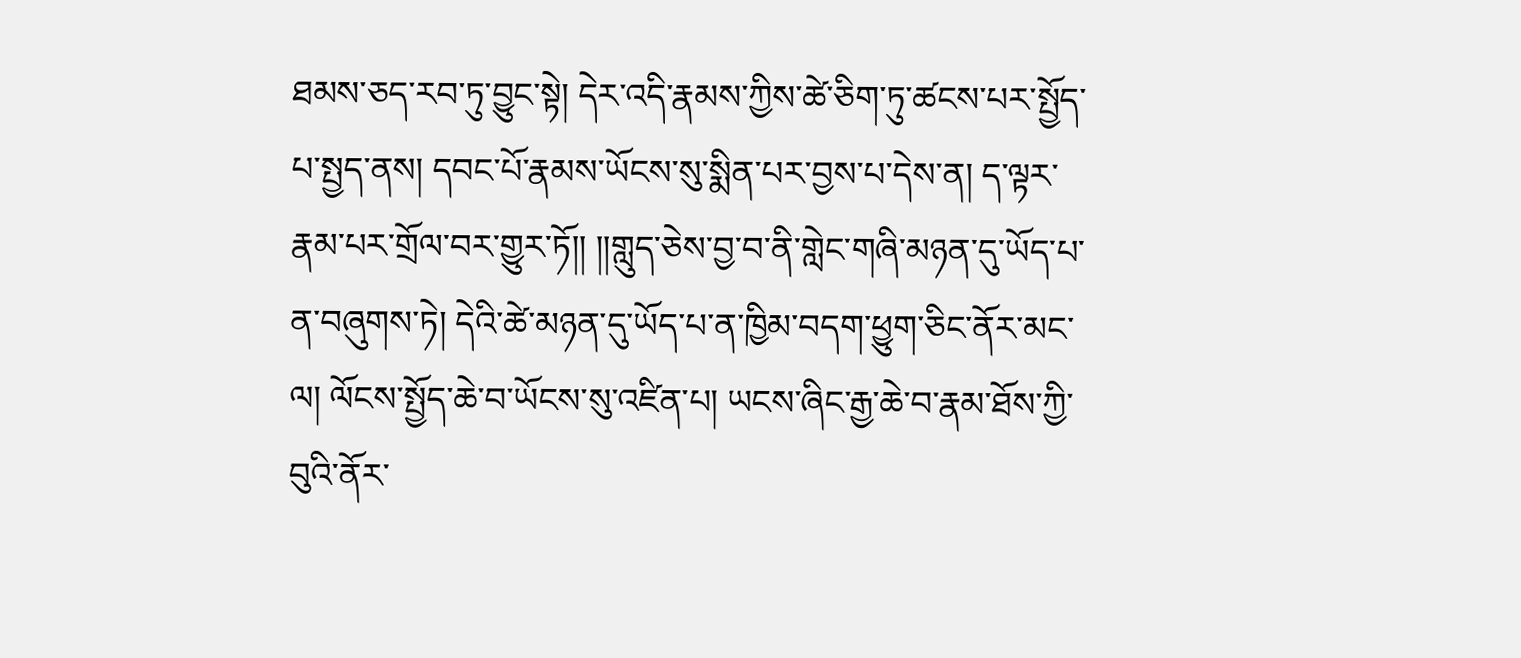ཐམས་ཅད་རབ་ཏུ་བྱུང་སྟེ། དེར་འདི་རྣམས་ཀྱིས་ཚེ་ཅིག་ཏུ་ཚངས་པར་སྤྱོད་པ་སྤྱད་ནས། དབང་པོ་རྣམས་ཡོངས་སུ་སྨིན་པར་བྱས་པ་དེས་ན། ད་ལྟར་རྣམ་པར་གྲོལ་བར་གྱུར་ཏོ།། །།གླུད་ཅེས་བྱ་བ་ནི་གླེང་གཞི་མཉན་དུ་ཡོད་པ་ན་བཞུགས་ཏེ། དེའི་ཚེ་མཉན་དུ་ཡོད་པ་ན་ཁྱིམ་བདག་ཕྱུག་ཅིང་ནོར་མང་ལ། ལོངས་སྤྱོད་ཆེ་བ་ཡོངས་སུ་འཛིན་པ། ཡངས་ཞིང་རྒྱ་ཆེ་བ་རྣམ་ཐོས་ཀྱི་བུའི་ནོར་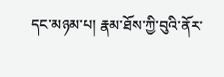དང་མཉམ་པ། རྣམ་ཐོས་ཀྱི་བུའི་ནོར་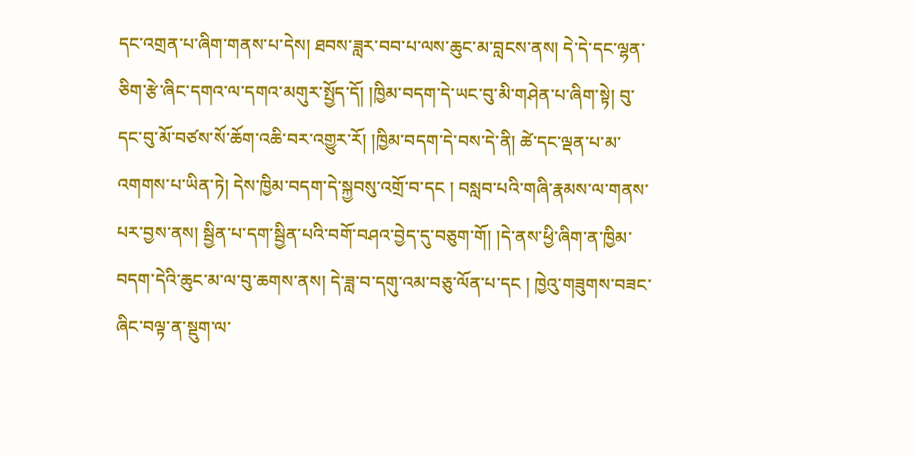དང་འགྲན་པ་ཞིག་གནས་པ་དེས། ཐབས་ཟླར་བབ་པ་ལས་ཆུང་མ་བླངས་ནས། དེ་དེ་དང་ལྷན་ཅིག་རྩེ་ཞིང་དགའ་ལ་དགའ་མགུར་སྤྱོད་དོ། །ཁྱིམ་བདག་དེ་ཡང་བུ་མི་གཤེན་པ་ཞིག་སྟེ། བུ་དང་བུ་མོ་བཙས་སོ་ཆོག་འཆི་བར་འགྱུར་རོ། །ཁྱིམ་བདག་དེ་བས་དེ་ནི། ཚེ་དང་ལྡན་པ་མ་འགགས་པ་ཡིན་ཏེ། དེས་ཁྱིམ་བདག་དེ་སྐྱབསུ་འགྲོ་བ་དང ། བསླབ་པའི་གཞི་རྣམས་ལ་གནས་པར་བྱས་ནས། སྦྱིན་པ་དག་སྦྱིན་པའི་བགོ་བཤའ་བྱེད་དུ་བཅུག་གོ། །དེ་ནས་ཕྱི་ཞིག་ན་ཁྱིམ་བདག་དེའི་ཆུང་མ་ལ་བུ་ཆགས་ནས། དེ་ཟླ་བ་དགུ་འམ་བཅུ་ལོན་པ་དང ། ཁྱེའུ་གཟུགས་བཟང་ཞིང་བལྟ་ན་སྡུག་ལ་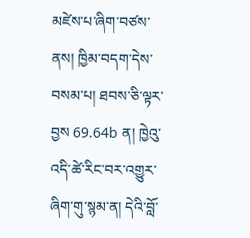མཛེས་པ་ཞིག་བཙས་ནས། ཁྱིམ་བདག་དེས་བསམ་པ། ཐབས་ཅི་ལྟར་བྱས 69.64b ན། ཁྱེའུ་འདི་ཚེ་རིང་བར་འགྱུར་ཞིག་གུ་སྙམ་ན། དེའི་བློ་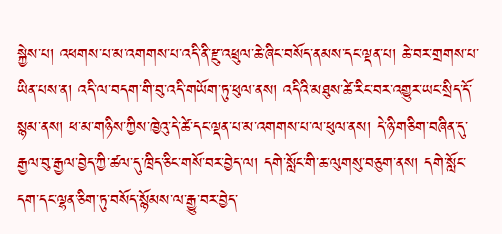སྐྱེས་པ། འཕགས་པ་མ་འགགས་པ་འདི་ནི་རྫུ་འཕྲུལ་ཆེ་ཞིང་བསོད་ནམས་དང་ལྡན་པ། ཆེ་བར་གྲགས་པ་ཡིན་པས་ན། འདི་ལ་བདག་གི་བུ་འདི་གཡོག་ཏུ་ཕུལ་ནས། འདིའི་མཐུས་ཚེ་རིང་བར་འགྱུར་ཡང་སྲིད་དོ་སྙམ་ནས། ཕ་མ་གཉིས་ཀྱིས་ཁྱེའུ་དེ་ཚེ་དང་ལྡན་པ་མ་འགགས་པ་ལ་ཕུལ་ནས། དེ་ཉི་གཅིག་བཞིན་དུ་རྒྱལ་བུ་རྒྱལ་བྱེད་ཀྱི་ཚལ་དུ་ཁྲིད་ཅིང་གསོ་བར་བྱེད་ལ། དགེ་སློང་གི་ཆ་ལུགསུ་བཅུག་ནས། དགེ་སློང་དག་དང་ལྷན་ཅིག་ཏུ་བསོད་སྙོམས་ལ་རྒྱུ་བར་བྱེད་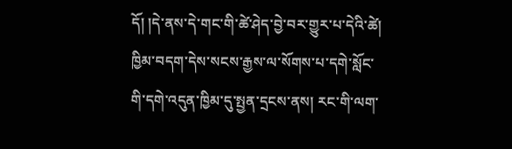དོ། །དེ་ནས་དེ་གང་གི་ཚེ་ཤེད་བྱེ་བར་གྱུར་པ་དེའི་ཚེ། ཁྱིམ་བདག་དེས་སངས་རྒྱས་ལ་སོགས་པ་དགེ་སློང་གི་དགེ་འདུན་ཁྱིམ་དུ་སྤྱན་དྲངས་ནས། རང་གི་ལག་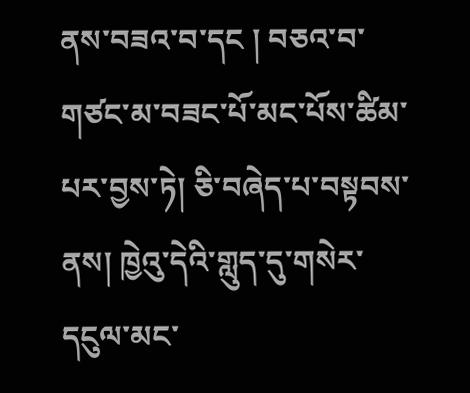ནས་བཟའ་བ་དང ། བཅའ་བ་གཙང་མ་བཟང་པོ་མང་པོས་ཚིམ་པར་བྱས་ཏེ། ཅི་བཞེད་པ་བསྟབས་ནས། ཁྱེའུ་དེའི་གླུད་དུ་གསེར་དངུལ་མང་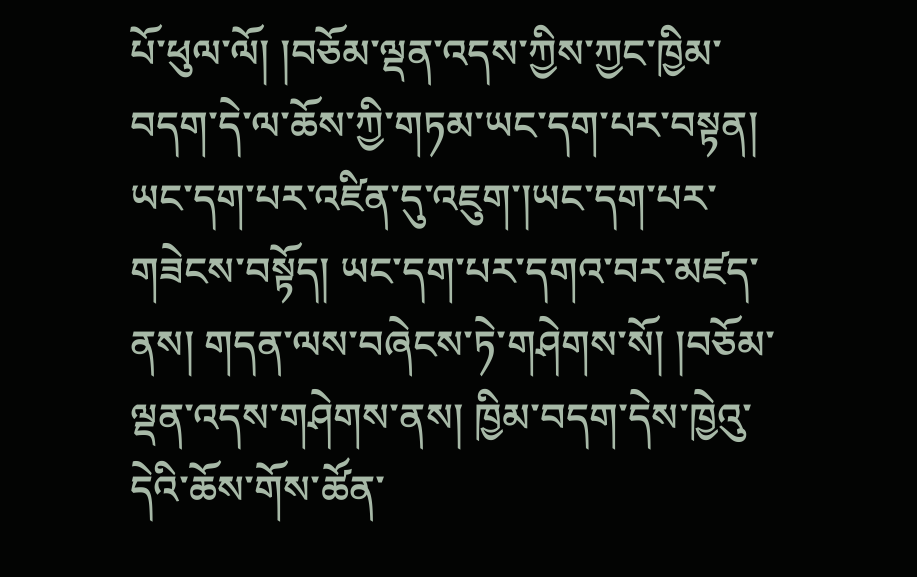པོ་ཕུལ་ལོ། །བཅོམ་ལྡན་འདས་ཀྱིས་ཀྱང་ཁྱིམ་བདག་དེ་ལ་ཆོས་ཀྱི་གཏམ་ཡང་དག་པར་བསྟན། ཡང་དག་པར་འཛིན་དུ་འཇུག་།ཡང་དག་པར་གཟེངས་བསྟོད། ཡང་དག་པར་དགའ་བར་མཛད་ནས། གདན་ལས་བཞེངས་ཏེ་གཤེགས་སོ། །བཅོམ་ལྡན་འདས་གཤེགས་ནས། ཁྱིམ་བདག་དེས་ཁྱེའུ་དེའི་ཆོས་གོས་ཚོན་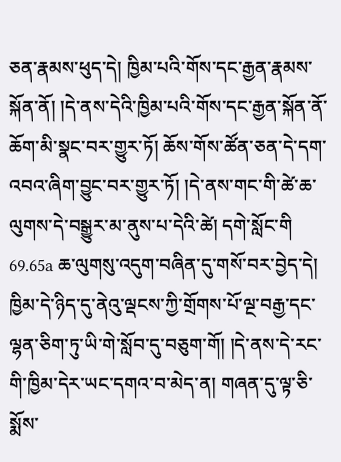ཅན་རྣམས་ཕུད་དེ། ཁྱིམ་པའི་གོས་དང་རྒྱན་རྣམས་སྐོན་ནོ། །དེ་ནས་དེའི་ཁྱིམ་པའི་གོས་དང་རྒྱན་སྐོན་ནོ་ཆོག་མི་སྣང་བར་གྱུར་ཏོ། ཆོས་གོས་ཚོན་ཅན་དེ་དག་འབའ་ཞིག་བྱུང་བར་གྱུར་ཏོ། །དེ་ནས་གང་གི་ཚེ་ཆ་ལུགས་དེ་བསྒྱུར་མ་ནུས་པ་དེའི་ཚེ། དགེ་སློང་གི 69.65a ཆ་ལུགསུ་འདུག་བཞིན་དུ་གསོ་བར་བྱེད་དེ། ཁྱིམ་དེ་ཉིད་དུ་ནེའུ་ལྡངས་ཀྱི་གྲོགས་པོ་ལྔ་བརྒྱ་དང་ལྷན་ཅིག་ཏུ་ཡི་གེ་སློབ་དུ་བཅུག་གོ། །དེ་ནས་དེ་རང་གི་ཁྱིམ་དེར་ཡང་དགའ་བ་མེད་ན། གཞན་དུ་ལྟ་ཅི་སྨོས་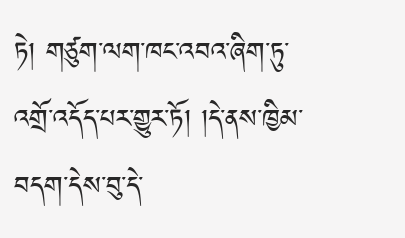ཏེ། གཙུག་ལག་ཁང་འབའ་ཞིག་ཏུ་འགྲོ་འདོད་པར་གྱུར་ཏོ། །དེ་ནས་ཁྱིམ་བདག་དེས་བུ་དེ་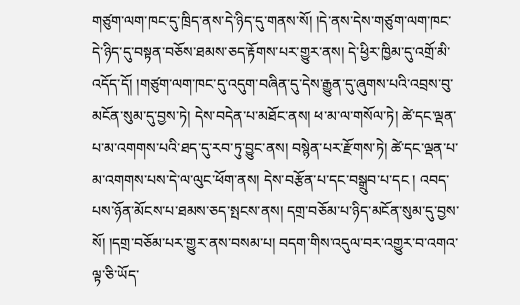གཙུག་ལག་ཁང་དུ་ཁྲིད་ནས་དེ་ཉིད་དུ་གནས་སོ། །དེ་ནས་དེས་གཙུག་ལག་ཁང་དེ་ཉིད་དུ་བསྟན་བཅོས་ཐམས་ཅད་རྟོགས་པར་གྱུར་ནས། དེ་ཕྱིར་ཁྱིམ་དུ་འགྲོ་མི་འདོད་དོ། །གཙུག་ལག་ཁང་དུ་འདུག་བཞིན་དུ་དེས་རྒྱུན་དུ་ཞུགས་པའི་འབྲས་བུ་མངོན་སུམ་དུ་བྱས་ཏེ། དེས་བདེན་པ་མཐོང་ནས། ཕ་མ་ལ་གསོལ་ཏེ། ཚེ་དང་ལྡན་པ་མ་འགགས་པའི་ཐད་དུ་རབ་ཏུ་བྱུང་ནས། བསྙེན་པར་རྫོགས་ཏེ། ཚེ་དང་ལྡན་པ་མ་འགགས་པས་དེ་ལ་ལུང་ཕོག་ནས། དེས་བརྩོན་པ་དང་བསྒྲུབ་པ་དང ། འབད་པས་ཉོན་མོངས་པ་ཐམས་ཅད་སྤངས་ནས། དགྲ་བཅོམ་པ་ཉིད་མངོན་སུམ་དུ་བྱས་སོ། །དགྲ་བཅོམ་པར་གྱུར་ནས་བསམ་པ། བདག་གིས་འདུལ་བར་འགྱུར་བ་འགའ་ལྟ་ཅི་ཡོད་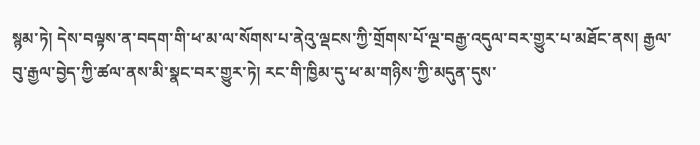སྙམ་ཏེ། དེས་བལྟས་ན་བདག་གི་ཕ་མ་ལ་སོགས་པ་ནེའུ་ལྡངས་ཀྱི་གྲོགས་པོ་ལྔ་བརྒྱ་འདུལ་བར་གྱུར་པ་མཐོང་ནས། རྒྱལ་བུ་རྒྱལ་བྱེད་ཀྱི་ཚལ་ནས་མི་སྣང་བར་གྱུར་ཏེ། རང་གི་ཁྱིམ་དུ་ཕ་མ་གཉིས་ཀྱི་མདུན་དུས་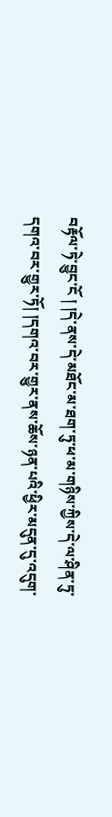བརྟོལ་ཏེ་བྱུང་ངོ ། །དེ་ནས་དེ་མཐོང་མ་ཐག་ཏུ་ཕ་མ་གཉིས་ཀྱིས་དེ་ལ་ཤིན་ཏུ་དགའ་བར་གྱུར་ཏོ། །དགའ་བར་གྱུར་ནས་ཆོས་ཉན་པའི་ཕྱིར་མདུན་དུ་འདུག་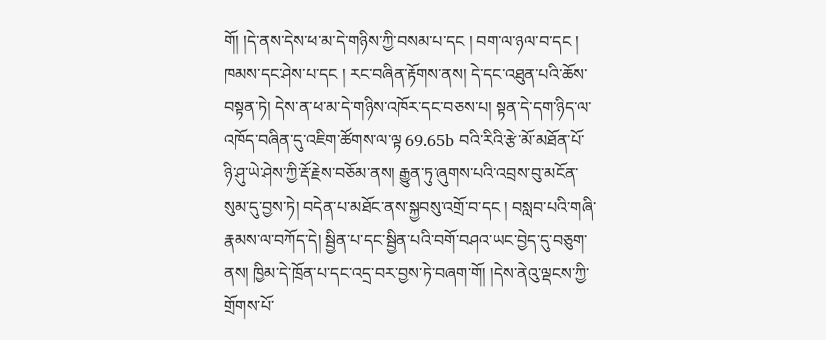གོ། །དེ་ནས་དེས་ཕ་མ་དེ་གཉིས་ཀྱི་བསམ་པ་དང ། བག་ལ་ཉལ་བ་དང ། ཁམས་དང་ཤེས་པ་དང ། རང་བཞིན་རྟོགས་ནས། དེ་དང་འཐུན་པའི་ཆོས་བསྟན་ཏེ། དེས་ན་ཕ་མ་དེ་གཉིས་འཁོར་དང་བཅས་པ། སྟན་དེ་དག་ཉིད་ལ་འཁོད་བཞིན་དུ་འཇིག་ཚོགས་ལ་ལྟ 69.65b བའི་རིའི་རྩེ་མོ་མཐོན་པོ་ཉི་ཤུ་ཡེ་ཤེས་ཀྱི་རྡོ་རྗེས་བཅོམ་ནས། རྒྱུན་ཏུ་ཞུགས་པའི་འབྲས་བུ་མངོན་སུམ་དུ་བྱས་ཏེ། བདེན་པ་མཐོང་ནས་སྐྱབསུ་འགྲོ་བ་དང ། བསླབ་པའི་གཞི་རྣམས་ལ་བཀོད་དེ། སྦྱིན་པ་དང་སྦྱིན་པའི་བགོ་བཤའ་ཡང་བྱེད་དུ་བཅུག་ནས། ཁྱིམ་དེ་ཁྲོན་པ་དང་འདྲ་བར་བྱས་ཏེ་བཞག་གོ། །དེས་ནེའུ་ལྡངས་ཀྱི་གྲོགས་པོ་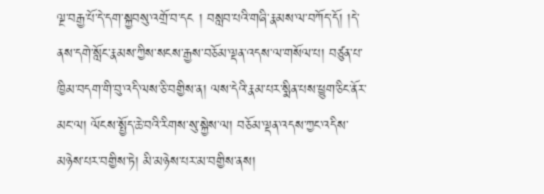ལྔ་བརྒྱ་པོ་དེ་དག་སྐྱབསུ་འགྲོ་བ་དང ། བསླབ་པའི་གཞི་རྣམས་ལ་བཀོད་དོ། །དེ་ནས་དགེ་སློང་རྣམས་ཀྱིས་སངས་རྒྱས་བཅོམ་ལྡན་འདས་ལ་གསོལ་པ། བཙུན་པ་ཁྱིམ་བདག་གི་བུ་འདི་ལས་ཅི་བགྱིས་ན། ལས་དེའི་རྣམ་པར་སྨིན་པས་ཕྱུག་ཅིང་ནོར་མང་ལ། ལོངས་སྤྱོད་ཆེ་བའི་རིགས་སུ་སྐྱེས་ལ། བཅོམ་ལྡན་འདས་ཀྱང་འདིས་མཉེས་པར་བགྱིས་ཏེ། མི་མཉེས་པར་མ་བགྱིས་ནས།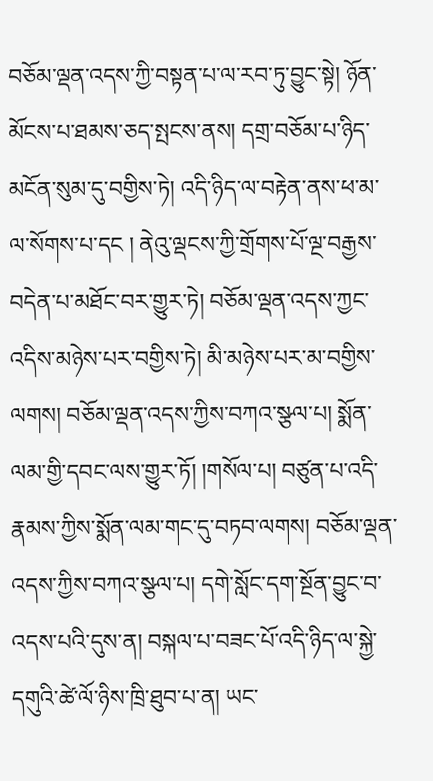བཅོམ་ལྡན་འདས་ཀྱི་བསྟན་པ་ལ་རབ་ཏུ་བྱུང་སྟེ། ཉོན་མོངས་པ་ཐམས་ཅད་སྤངས་ནས། དགྲ་བཅོམ་པ་ཉིད་མངོན་སུམ་དུ་བགྱིས་ཏེ། འདི་ཉིད་ལ་བརྟེན་ནས་ཕ་མ་ལ་སོགས་པ་དང ། ནེའུ་ལྡངས་ཀྱི་གྲོགས་པོ་ལྔ་བརྒྱས་བདེན་པ་མཐོང་བར་གྱུར་ཏེ། བཅོམ་ལྡན་འདས་ཀྱང་འདིས་མཉེས་པར་བགྱིས་ཏེ། མི་མཉེས་པར་མ་བགྱིས་ལགས། བཅོམ་ལྡན་འདས་ཀྱིས་བཀའ་སྩལ་པ། སྨོན་ལམ་གྱི་དབང་ལས་གྱུར་ཏོ། །གསོལ་པ། བཙུན་པ་འདི་རྣམས་ཀྱིས་སྨོན་ལམ་གང་དུ་བཏབ་ལགས། བཅོམ་ལྡན་འདས་ཀྱིས་བཀའ་སྩལ་པ། དགེ་སློང་དག་སྔོན་བྱུང་བ་འདས་པའི་དུས་ན། བསྐལ་པ་བཟང་པོ་འདི་ཉིད་ལ་སྐྱེ་དགུའི་ཚེ་ལོ་ཉིས་ཁྲི་ཐུབ་པ་ན། ཡང་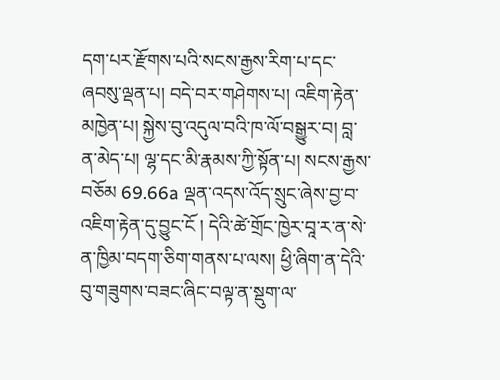དག་པར་རྫོགས་པའི་སངས་རྒྱས་རིག་པ་དང་ཞབསུ་ལྡན་པ། བདེ་བར་གཤེགས་པ། འཇིག་རྟེན་མཁྱེན་པ། སྐྱེས་བུ་འདུལ་བའི་ཁ་ལོ་བསྒྱུར་བ། བླ་ན་མེད་པ། ལྷ་དང་མི་རྣམས་ཀྱི་སྟོན་པ། སངས་རྒྱས་བཅོམ 69.66a ལྡན་འདས་འོད་སྲུང་ཞེས་བྱ་བ་འཇིག་རྟེན་དུ་བྱུང་ངོ ། དེའི་ཚེ་གྲོང་ཁྱེར་བཱ་ར་ན་སེ་ན་ཁྱིམ་བདག་ཅིག་གནས་པ་ལས། ཕྱི་ཞིག་ན་དེའི་བུ་གཟུགས་བཟང་ཞིང་བལྟ་ན་སྡུག་ལ་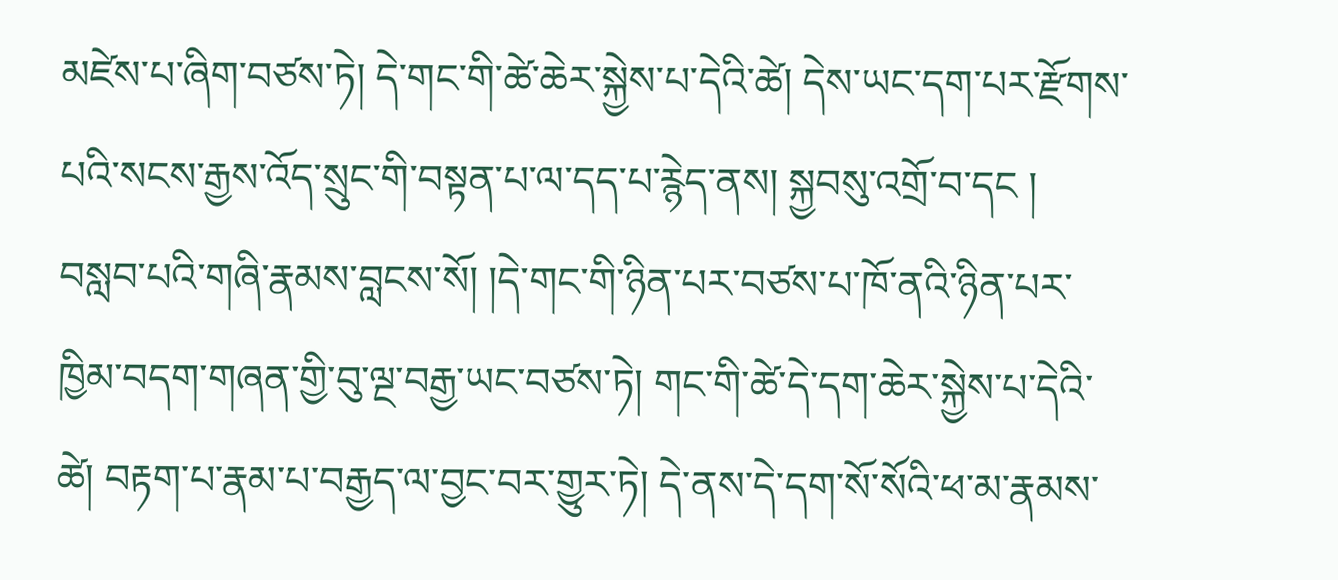མཛེས་པ་ཞིག་བཙས་ཏེ། དེ་གང་གི་ཚེ་ཆེར་སྐྱེས་པ་དེའི་ཚེ། དེས་ཡང་དག་པར་རྫོགས་པའི་སངས་རྒྱས་འོད་སྲུང་གི་བསྟན་པ་ལ་དད་པ་རྙེད་ནས། སྐྱབསུ་འགྲོ་བ་དང ། བསླབ་པའི་གཞི་རྣམས་བླངས་སོ། །དེ་གང་གི་ཉིན་པར་བཙས་པ་ཁོ་ནའི་ཉིན་པར་ཁྱིམ་བདག་གཞན་གྱི་བུ་ལྔ་བརྒྱ་ཡང་བཙས་ཏེ། གང་གི་ཚེ་དེ་དག་ཆེར་སྐྱེས་པ་དེའི་ཚེ། བརྟག་པ་རྣམ་པ་བརྒྱད་ལ་བྱང་བར་གྱུར་ཏེ། དེ་ནས་དེ་དག་སོ་སོའི་ཕ་མ་རྣམས་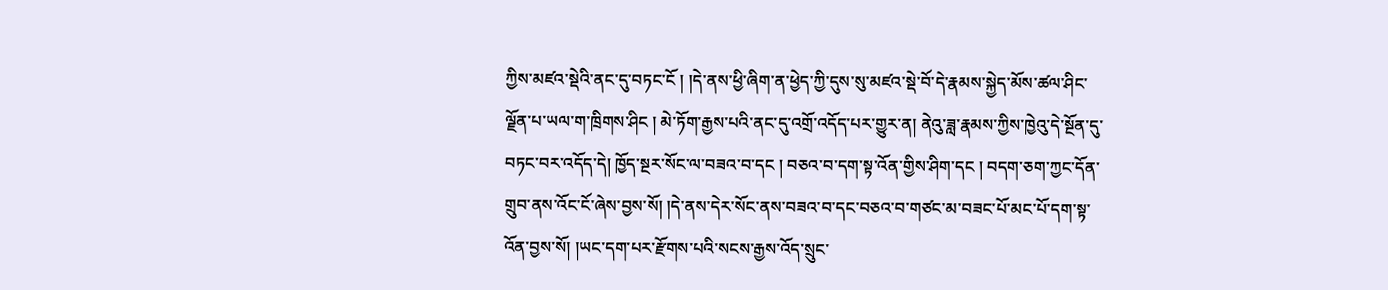ཀྱིས་མཛའ་སྡེའི་ནང་དུ་བཏང་ངོ ། །དེ་ནས་ཕྱི་ཞིག་ན་ཕྱེད་ཀྱི་དུས་སུ་མཛའ་སྡེ་བོ་དེ་རྣམས་སྐྱེད་མོས་ཚལ་ཤིང་ལྗོན་པ་ཡལ་ག་ཁྲིགས་ཤིང ། མེ་ཏོག་རྒྱས་པའི་ནང་དུ་འགྲོ་འདོད་པར་གྱུར་ན། ནེའུ་ཟླ་རྣམས་ཀྱིས་ཁྱེའུ་དེ་སྔོན་དུ་བཏང་བར་འདོད་དེ། ཁྱོད་སྔར་སོང་ལ་བཟའ་བ་དང ། བཅའ་བ་དག་སྟ་འོན་གྱིས་ཤིག་དང ། བདག་ཅག་ཀྱང་དོན་གྲུབ་ནས་འོང་ངོ་ཞེས་བྱས་སོ། །དེ་ནས་དེར་སོང་ནས་བཟའ་བ་དང་བཅའ་བ་གཙང་མ་བཟང་པོ་མང་པོ་དག་སྟ་འོན་བྱས་སོ། །ཡང་དག་པར་རྫོགས་པའི་སངས་རྒྱས་འོད་སྲུང་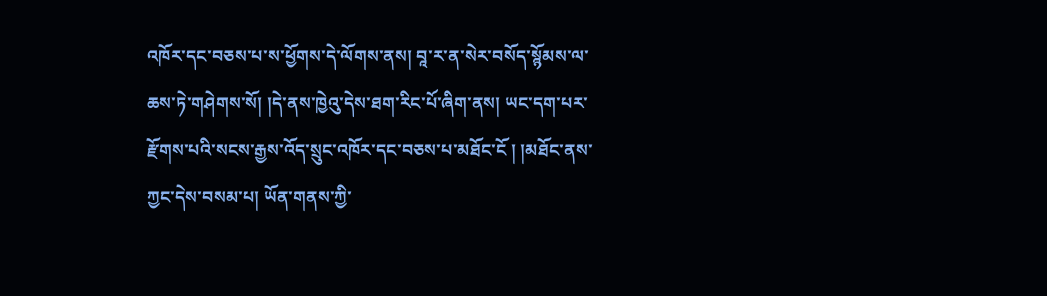འཁོར་དང་བཅས་པ་ས་ཕྱོགས་དེ་ལོགས་ནས། བཱ་ར་ན་སེར་བསོད་སྙོམས་ལ་ཆས་ཏེ་གཤེགས་སོ། །དེ་ནས་ཁྱེའུ་དེས་ཐག་རིང་པོ་ཞིག་ནས། ཡང་དག་པར་རྫོགས་པའི་སངས་རྒྱས་འོད་སྲུང་འཁོར་དང་བཅས་པ་མཐོང་ངོ ། །མཐོང་ནས་ཀྱང་དེས་བསམ་པ། ཡོན་གནས་ཀྱི་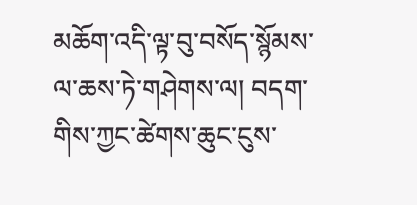མཆོག་འདི་ལྟ་བུ་བསོད་སྙོམས་ལ་ཆས་ཏེ་གཤེགས་ལ། བདག་གིས་ཀྱང་ཚེགས་ཆུང་ངུས་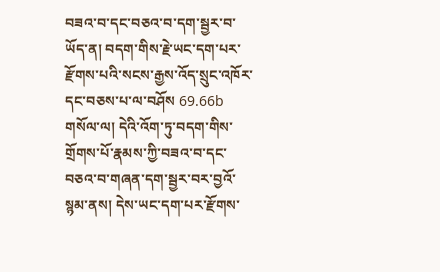བཟའ་བ་དང་བཅའ་བ་དག་སྦྱར་བ་ཡོད་ན། བདག་གིས་རྗེ་ཡང་དག་པར་རྫོགས་པའི་སངས་རྒྱས་འོད་སྲུང་འཁོར་དང་བཅས་པ་ལ་བཤོས 69.66b གསོལ་ལ། དེའི་འོག་ཏུ་བདག་གིས་གྲོགས་པོ་རྣམས་ཀྱི་བཟའ་བ་དང་བཅའ་བ་གཞན་དག་སྦྱར་བར་བྱའོ་སྙམ་ནས། དེས་ཡང་དག་པར་རྫོགས་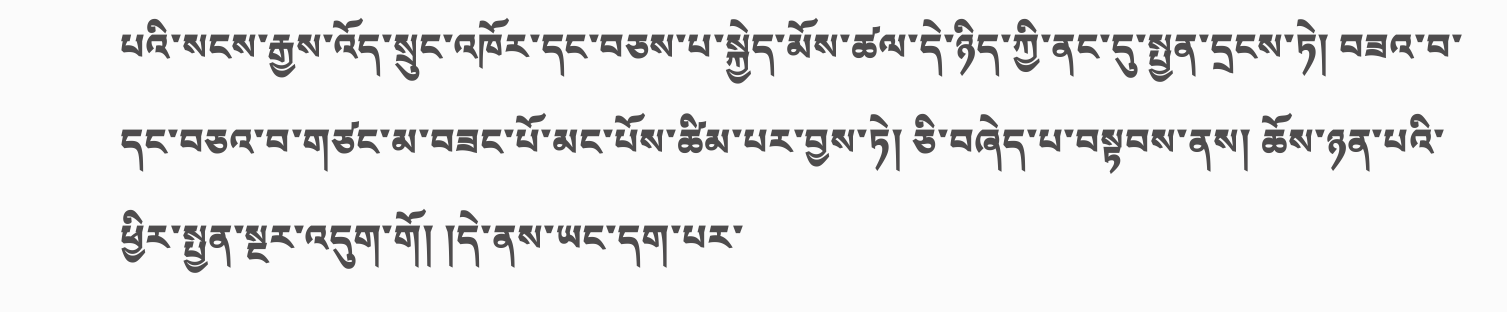པའི་སངས་རྒྱས་འོད་སྲུང་འཁོར་དང་བཅས་པ་སྐྱེད་མོས་ཚལ་དེ་ཉིད་ཀྱི་ནང་དུ་སྤྱན་དྲངས་ཏེ། བཟའ་བ་དང་བཅའ་བ་གཙང་མ་བཟང་པོ་མང་པོས་ཚིམ་པར་བྱས་ཏེ། ཅི་བཞེད་པ་བསྟབས་ནས། ཆོས་ཉན་པའི་ཕྱིར་སྤྱན་སྔར་འདུག་གོ། །དེ་ནས་ཡང་དག་པར་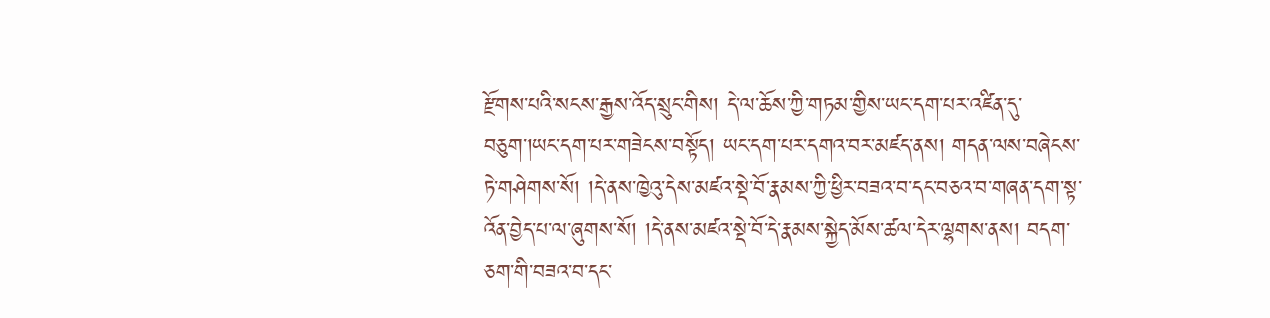རྫོགས་པའི་སངས་རྒྱས་འོད་སྲུང་གིས། དེ་ལ་ཆོས་ཀྱི་གཏམ་གྱིས་ཡང་དག་པར་འཛིན་དུ་བཅུག་།ཡང་དག་པར་གཟེངས་བསྟོད། ཡང་དག་པར་དགའ་བར་མཛད་ནས། གདན་ལས་བཞེངས་ཏེ་གཤེགས་སོ། །དེ་ནས་ཁྱེའུ་དེས་མཛའ་སྡེ་བོ་རྣམས་ཀྱི་ཕྱིར་བཟའ་བ་དང་བཅའ་བ་གཞན་དག་སྟ་འོན་བྱེད་པ་ལ་ཞུགས་སོ། །དེ་ནས་མཛའ་སྡེ་བོ་དེ་རྣམས་སྐྱེད་མོས་ཚལ་དེར་ལྷགས་ནས། བདག་ཅག་གི་བཟའ་བ་དང་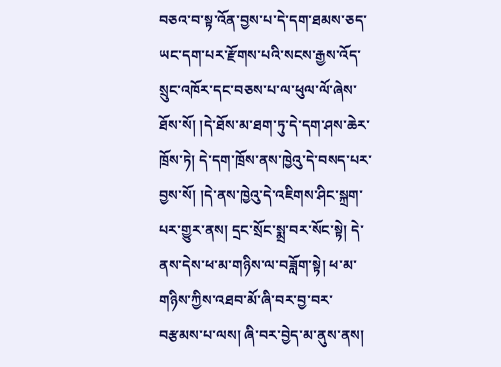བཅའ་བ་སྟ་འོན་བྱས་པ་དེ་དག་ཐམས་ཅད་ཡང་དག་པར་རྫོགས་པའི་སངས་རྒྱས་འོད་སྲུང་འཁོར་དང་བཅས་པ་ལ་ཕུལ་ལོ་ཞེས་ཐོས་སོ། །དེ་ཐོས་མ་ཐག་ཏུ་དེ་དག་ཤས་ཆེར་ཁྲོས་ཏེ། དེ་དག་ཁྲོས་ནས་ཁྱེའུ་དེ་བསད་པར་བྱས་སོ། །དེ་ནས་ཁྱེའུ་དེ་འཇིགས་ཤིང་སྐྲག་པར་གྱུར་ནས། དྲང་སྲོང་སྨྲ་བར་སོང་སྟེ། དེ་ནས་དེས་ཕ་མ་གཉིས་ལ་བཟློག་སྟེ། ཕ་མ་གཉིས་ཀྱིས་འཐབ་མོ་ཞི་བར་བྱ་བར་བརྩམས་པ་ལས། ཞི་བར་བྱེད་མ་ནུས་ནས།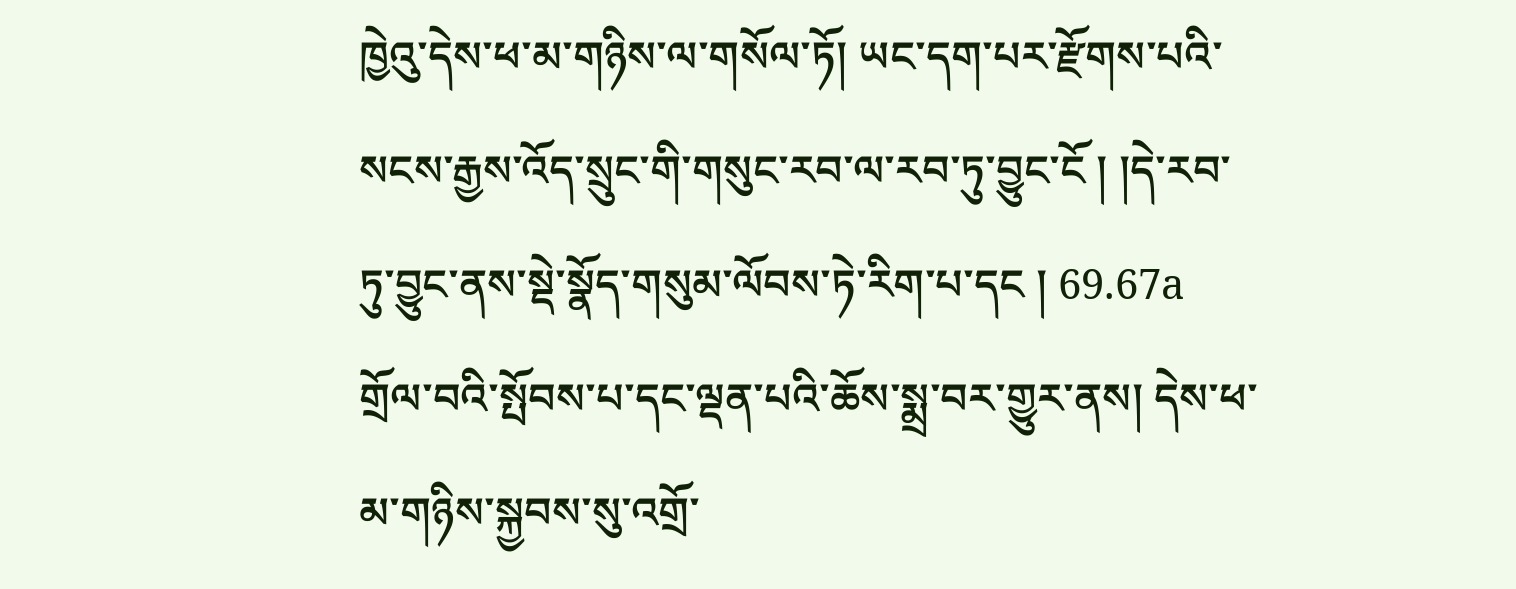ཁྱེའུ་དེས་ཕ་མ་གཉིས་ལ་གསོལ་ཏོ། ཡང་དག་པར་རྫོགས་པའི་སངས་རྒྱས་འོད་སྲུང་གི་གསུང་རབ་ལ་རབ་ཏུ་བྱུང་ངོ ། །དེ་རབ་ཏུ་བྱུང་ནས་སྡེ་སྣོད་གསུམ་ལོབས་ཏེ་རིག་པ་དང ། 69.67a གྲོལ་བའི་སྤོབས་པ་དང་ལྡན་པའི་ཆོས་སྨྲ་བར་གྱུར་ནས། དེས་ཕ་མ་གཉིས་སྐྱབས་སུ་འགྲོ་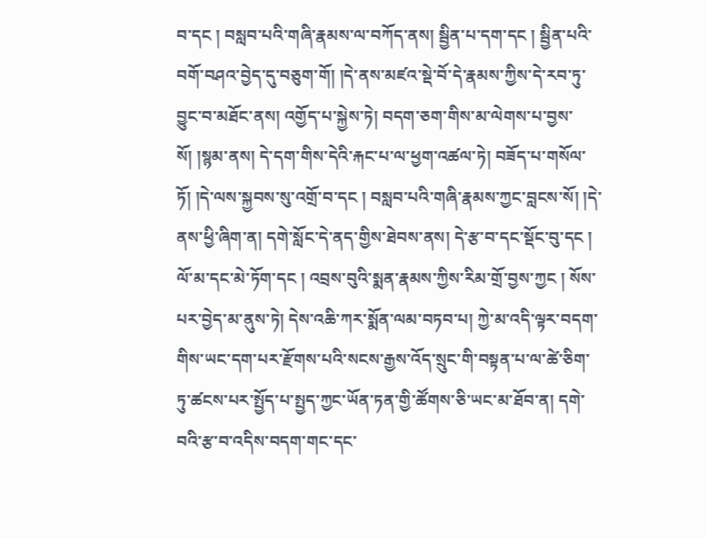བ་དང ། བསླབ་པའི་གཞི་རྣམས་ལ་བཀོད་ནས། སྦྱིན་པ་དག་དང ། སྦྱིན་པའི་བགོ་བཤའ་བྱེད་དུ་བཅུག་གོ། །དེ་ནས་མཛའ་སྡེ་བོ་དེ་རྣམས་ཀྱིས་དེ་རབ་ཏུ་བྱུང་བ་མཐོང་ནས། འགྱོད་པ་སྐྱེས་ཏེ། བདག་ཅག་གིས་མ་ལེགས་པ་བྱས་སོ། །སྙམ་ནས། དེ་དག་གིས་དེའི་རྐང་པ་ལ་ཕྱག་འཚལ་ཏེ། བཟོད་པ་གསོལ་ཏོ། །དེ་ལས་སྐྱབས་སུ་འགྲོ་བ་དང ། བསླབ་པའི་གཞི་རྣམས་ཀྱང་བླངས་སོ། །དེ་ནས་ཕྱི་ཞིག་ན། དགེ་སློང་དེ་ནད་གྱིས་ཐེབས་ནས། དེ་རྩ་བ་དང་སྡོང་བུ་དང ། ལོ་མ་དང་མེ་ཏོག་དང ། འབྲས་བུའི་སྨན་རྣམས་ཀྱིས་རིམ་གྲོ་བྱས་ཀྱང ། སོས་པར་བྱེད་མ་ནུས་ཏེ། དེས་འཆི་ཀར་སྨོན་ལམ་བཏབ་པ། ཀྱེ་མ་འདི་ལྟར་བདག་གིས་ཡང་དག་པར་རྫོགས་པའི་སངས་རྒྱས་འོད་སྲུང་གི་བསྟན་པ་ལ་ཚེ་ཅིག་ཏུ་ཚངས་པར་སྤྱོད་པ་སྤྱད་ཀྱང་ཡོན་ཏན་གྱི་ཚོགས་ཅི་ཡང་མ་ཐོབ་ན། དགེ་བའི་རྩ་བ་འདིས་བདག་གང་དང་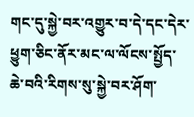གང་དུ་སྐྱེ་བར་འགྱུར་བ་དེ་དང་དེར་ཕྱུག་ཅིང་ནོར་མང་ལ་ལོངས་སྤྱོད་ཆེ་བའི་རིགས་སུ་སྐྱེ་བར་ཤོག་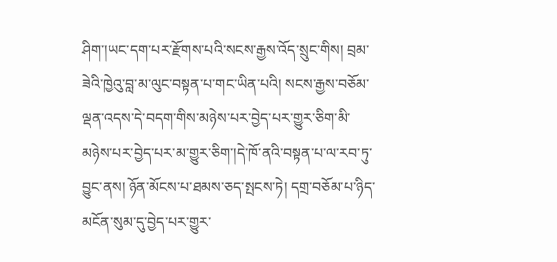ཤིག་།ཡང་དག་པར་རྫོགས་པའི་སངས་རྒྱས་འོད་སྲུང་གིས། བྲམ་ཟེའི་ཁྱེའུ་བླ་མ་ལུང་བསྟན་པ་གང་ཡིན་པའི། སངས་རྒྱས་བཅོམ་ལྡན་འདས་དེ་བདག་གིས་མཉེས་པར་བྱེད་པར་གྱུར་ཅིག་མི་མཉེས་པར་བྱེད་པར་མ་གྱུར་ཅིག་།དེ་ཁོ་ནའི་བསྟན་པ་ལ་རབ་ཏུ་བྱུང་ནས། ཉོན་མོངས་པ་ཐམས་ཅད་སྤངས་ཏེ། དགྲ་བཅོམ་པ་ཉིད་མངོན་སུམ་དུ་བྱེད་པར་གྱུར་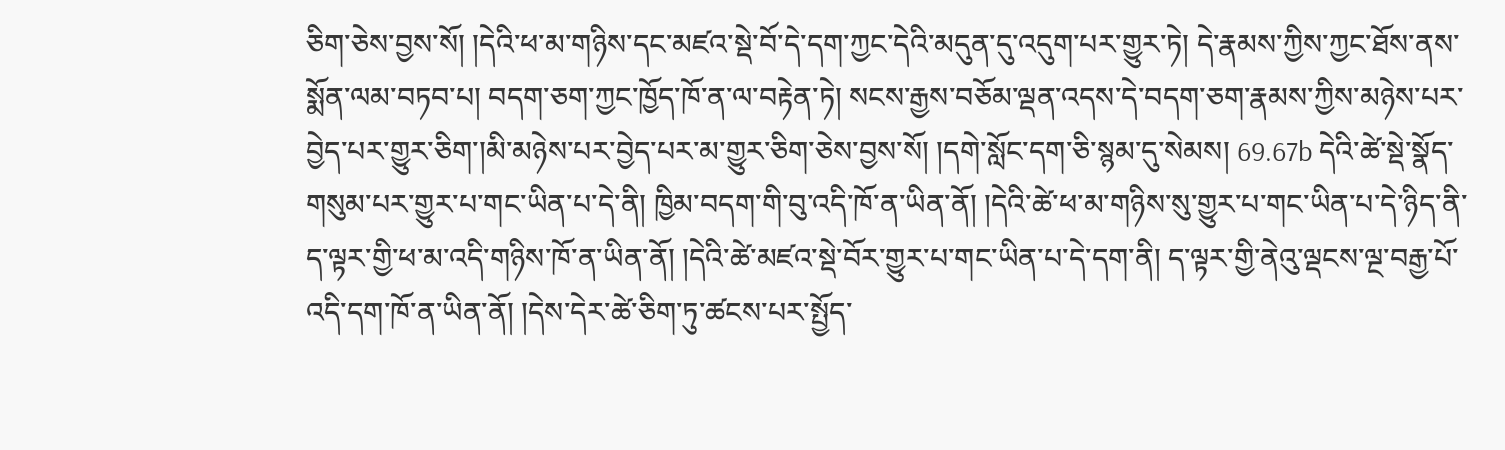ཅིག་ཅེས་བྱས་སོ། །དེའི་ཕ་མ་གཉིས་དང་མཛའ་སྡེ་བོ་དེ་དག་ཀྱང་དེའི་མདུན་དུ་འདུག་པར་གྱུར་ཏེ། དེ་རྣམས་ཀྱིས་ཀྱང་ཐོས་ནས་སྨོན་ལམ་བཏབ་པ། བདག་ཅག་ཀྱང་ཁྱོད་ཁོ་ན་ལ་བརྟེན་ཏེ། སངས་རྒྱས་བཅོམ་ལྡན་འདས་དེ་བདག་ཅག་རྣམས་ཀྱིས་མཉེས་པར་བྱེད་པར་གྱུར་ཅིག་།མི་མཉེས་པར་བྱེད་པར་མ་གྱུར་ཅིག་ཅེས་བྱས་སོ། །དགེ་སློང་དག་ཅི་སྙམ་དུ་སེམས། 69.67b དེའི་ཚེ་སྡེ་སྣོད་གསུམ་པར་གྱུར་པ་གང་ཡིན་པ་དེ་ནི། ཁྱིམ་བདག་གི་བུ་འདི་ཁོ་ན་ཡིན་ནོ། །དེའི་ཚེ་ཕ་མ་གཉིས་སུ་གྱུར་པ་གང་ཡིན་པ་དེ་ཉིད་ནི་ད་ལྟར་གྱི་ཕ་མ་འདི་གཉིས་ཁོ་ན་ཡིན་ནོ། །དེའི་ཚེ་མཛའ་སྡེ་བོར་གྱུར་པ་གང་ཡིན་པ་དེ་དག་ནི། ད་ལྟར་གྱི་ནེའུ་ལྡངས་ལྔ་བརྒྱ་པོ་འདི་དག་ཁོ་ན་ཡིན་ནོ། །དེས་དེར་ཚེ་ཅིག་ཏུ་ཚངས་པར་སྤྱོད་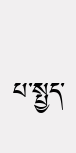པ་སྤྱད་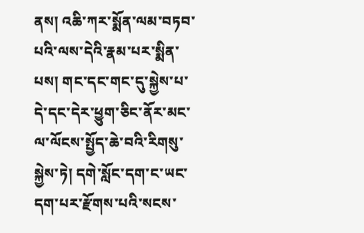ནས། འཆི་ཀར་སྨོན་ལམ་བཏབ་པའི་ལས་དེའི་རྣམ་པར་སྨིན་པས། གང་དང་གང་དུ་སྐྱེས་པ་དེ་དང་དེར་ཕྱུག་ཅིང་ནོར་མང་ལ་ལོངས་སྤྱོད་ཆེ་བའི་རིགསུ་སྐྱེས་ཏེ། དགེ་སློང་དག་ང་ཡང་དག་པར་རྫོགས་པའི་སངས་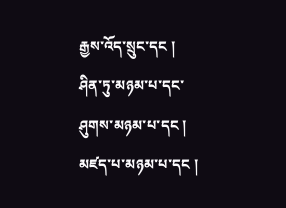རྒྱས་འོད་སྲུང་དང ། ཤིན་ཏུ་མཉམ་པ་དང་ཤུགས་མཉམ་པ་དང ། མཛད་པ་མཉམ་པ་དང །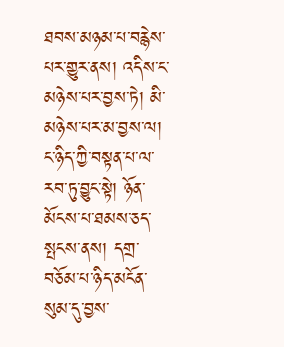ཐབས་མཉམ་པ་བརྙེས་པར་གྱུར་ནས། འདིས་ང་མཉེས་པར་བྱས་ཏེ། མི་མཉེས་པར་མ་བྱས་ལ། ང་ཉིད་ཀྱི་བསྟན་པ་ལ་རབ་ཏུ་བྱུང་སྟེ། ཉོན་མོངས་པ་ཐམས་ཅད་སྤངས་ནས། དགྲ་བཅོམ་པ་ཉིད་མངོན་སུམ་དུ་བྱས་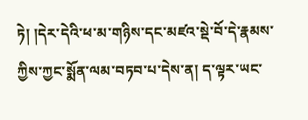ཏེ། །དེར་དེའི་ཕ་མ་གཉིས་དང་མཛའ་སྡེ་བོ་དེ་རྣམས་ཀྱིས་ཀྱང་སྨོན་ལམ་བཏབ་པ་དེས་ན། ད་ལྟར་ཡང་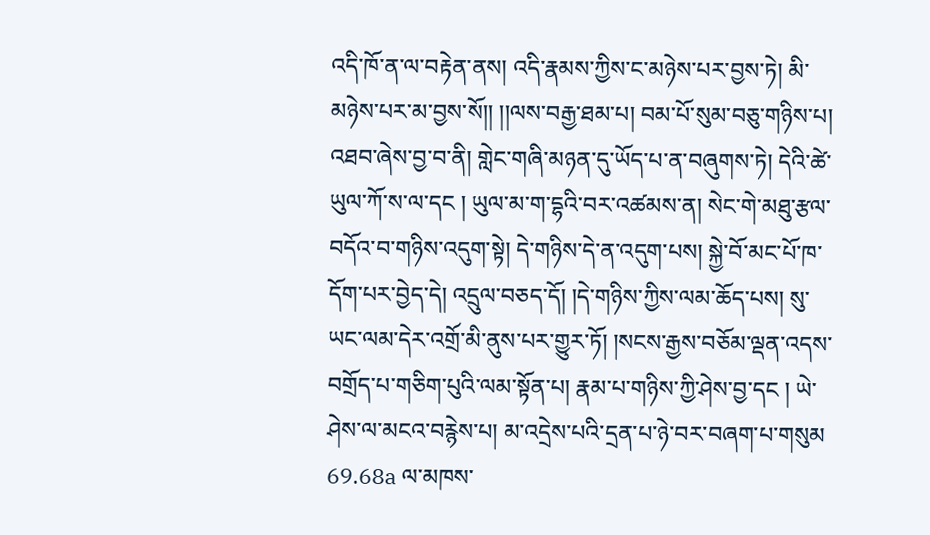འདི་ཁོ་ན་ལ་བརྟེན་ནས། འདི་རྣམས་ཀྱིས་ང་མཉེས་པར་བྱས་ཏེ། མི་མཉེས་པར་མ་བྱས་སོ།། །།ལས་བརྒྱ་ཐམ་པ། བམ་པོ་སུམ་བཅུ་གཉིས་པ། འཐབ་ཞེས་བྱ་བ་ནི། གླེང་གཞི་མཉན་དུ་ཡོད་པ་ན་བཞུགས་ཏེ། དེའི་ཚེ་ཡུལ་ཀོ་ས་ལ་དང ། ཡུལ་མ་ག་དྷའི་བར་འཚམས་ན། སེང་གེ་མཐུ་རྩལ་བདོའ་བ་གཉིས་འདུག་སྟེ། དེ་གཉིས་དེ་ན་འདུག་པས། སྐྱེ་བོ་མང་པོ་ཁ་དོག་པར་བྱེད་དེ། འདྲུལ་བཅད་དོ། །དེ་གཉིས་ཀྱིས་ལམ་ཆོད་པས། སུ་ཡང་ལམ་དེར་འགྲོ་མི་ནུས་པར་གྱུར་ཏོ། །སངས་རྒྱས་བཅོམ་ལྡན་འདས་བགྲོད་པ་གཅིག་པུའི་ལམ་སྟོན་པ། རྣམ་པ་གཉིས་ཀྱི་ཤེས་བྱ་དང ། ཡེ་ཤེས་ལ་མངའ་བརྙེས་པ། མ་འདྲེས་པའི་དྲན་པ་ཉེ་བར་བཞག་པ་གསུམ 69.68a ལ་མཁས་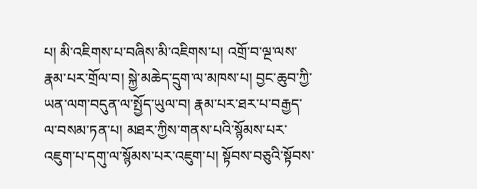པ། མི་འཇིགས་པ་བཞིས་མི་འཇིགས་པ། འགྲོ་བ་ལྔ་ལས་རྣམ་པར་གྲོལ་བ། སྐྱེ་མཆེད་དྲུག་ལ་མཁས་པ། བྱང་ཆུབ་ཀྱི་ཡན་ལག་བདུན་ལ་སྤྱོད་ཡུལ་བ། རྣམ་པར་ཐར་པ་བརྒྱད་ལ་བསམ་ཏན་པ། མཐར་ཀྱིས་གནས་པའི་སྙོམས་པར་འཇུག་པ་དགུ་ལ་སྙོམས་པར་འཇུག་པ། སྟོབས་བཅུའི་སྟོབས་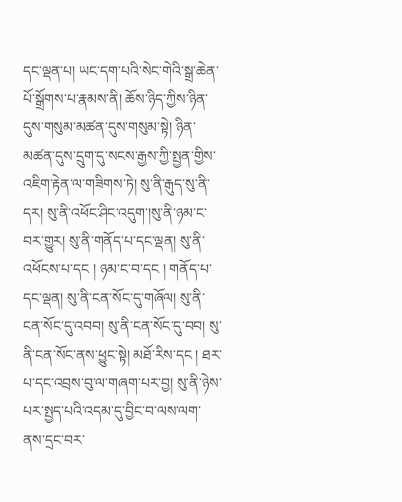དང་ལྡན་པ། ཡང་དག་པའི་སེང་གེའི་སྒྲ་ཆེན་པོ་སྒྲོགས་པ་རྣམས་ནི། ཆོས་ཉིད་ཀྱིས་ཉིན་དུས་གསུམ་མཚན་དུས་གསུམ་སྟེ། ཉིན་མཚན་དུས་དྲུག་དུ་སངས་རྒྱས་ཀྱི་སྤྱན་གྱིས་འཇིག་རྟེན་ལ་གཟིགས་ཏེ། སུ་ནི་རྒུད་སུ་ནི་དར། སུ་ནི་འཕོང་ཤིང་འདུག་།སུ་ནི་ཉམ་ང་བར་གྱུར། སུ་ནི་གནོད་པ་དང་ལྡན། སུ་ནི་འཕོངས་པ་དང ། ཉམ་ང་བ་དང ། གནོད་པ་དང་ལྡན། སུ་ནི་ངན་སོང་དུ་གཞོལ། སུ་ནི་ངན་སོང་དུ་འབབ། སུ་ནི་ངན་སོང་དུ་བབ། སུ་ནི་ངན་སོང་ནས་ཕྱུང་སྟེ། མཐོ་རིས་དང ། ཐར་པ་དང་འབྲས་བུ་ལ་གཞག་པར་བྱ། སུ་ནི་ཉེས་པར་སྤྱད་པའི་འདམ་དུ་བྱིང་བ་ལས་ལག་ནས་དྲང་བར་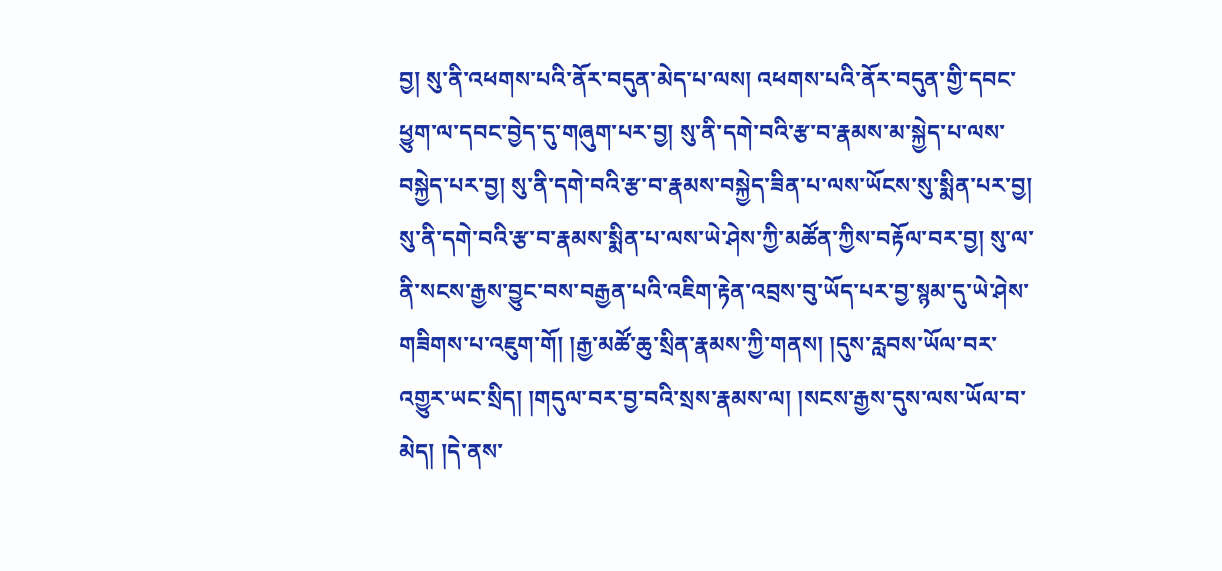བྱ། སུ་ནི་འཕགས་པའི་ནོར་བདུན་མེད་པ་ལས། འཕགས་པའི་ནོར་བདུན་གྱི་དབང་ཕྱུག་ལ་དབང་བྱེད་དུ་གཞུག་པར་བྱ། སུ་ནི་དགེ་བའི་རྩ་བ་རྣམས་མ་སྐྱེད་པ་ལས་བསྐྱེད་པར་བྱ། སུ་ནི་དགེ་བའི་རྩ་བ་རྣམས་བསྐྱེད་ཟིན་པ་ལས་ཡོངས་སུ་སྨིན་པར་བྱ། སུ་ནི་དགེ་བའི་རྩ་བ་རྣམས་སྨིན་པ་ལས་ཡེ་ཤེས་ཀྱི་མཚོན་ཀྱིས་བརྟོལ་བར་བྱ། སུ་ལ་ནི་སངས་རྒྱས་བྱུང་བས་བརྒྱན་པའི་འཇིག་རྟེན་འབྲས་བུ་ཡོད་པར་བྱ་སྙམ་དུ་ཡེ་ཤེས་གཟིགས་པ་འཇུག་གོ། །རྒྱ་མཚོ་ཆུ་སྲིན་རྣམས་ཀྱི་གནས། །དུས་རླབས་ཡོལ་བར་འགྱུར་ཡང་སྲིད། །གདུལ་བར་བྱ་བའི་སྲས་རྣམས་ལ། །སངས་རྒྱས་དུས་ལས་ཡོལ་བ་མེད། །དེ་ནས་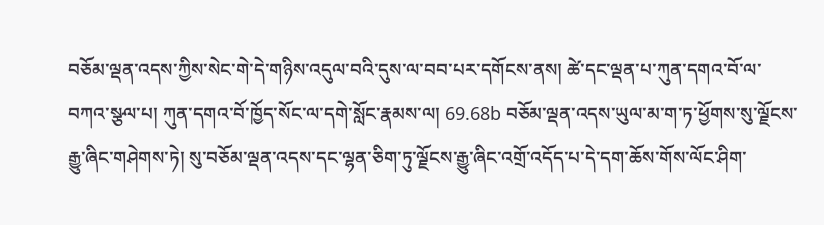བཅོམ་ལྡན་འདས་ཀྱིས་སེང་གེ་དེ་གཉིས་འདུལ་བའི་དུས་ལ་བབ་པར་དགོངས་ནས། ཚེ་དང་ལྡན་པ་ཀུན་དགའ་བོ་ལ་བཀའ་སྩལ་པ། ཀུན་དགའ་བོ་ཁྱོད་སོང་ལ་དགེ་སློང་རྣམས་ལ། 69.68b བཅོམ་ལྡན་འདས་ཡུལ་མ་ག་ཏ་ཕྱོགས་སུ་ལྗོངས་རྒྱུ་ཞིང་གཤེགས་ཏེ། སུ་བཅོམ་ལྡན་འདས་དང་ལྷན་ཅིག་ཏུ་ལྗོངས་རྒྱུ་ཞིང་འགྲོ་འདོད་པ་དེ་དག་ཆོས་གོས་ལོང་ཤིག་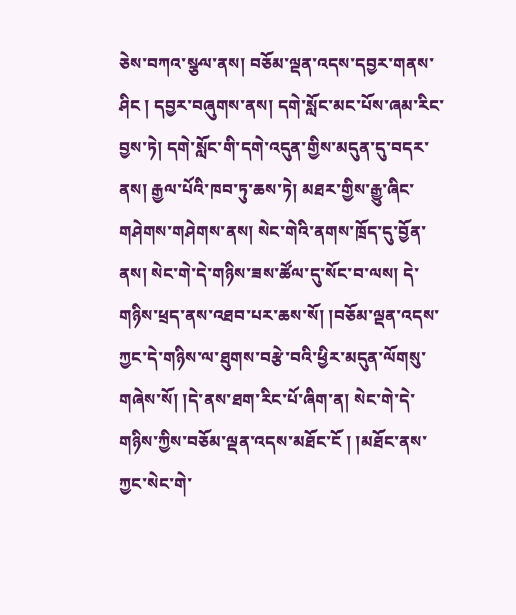ཅེས་བཀའ་སྩལ་ནས། བཅོམ་ལྡན་འདས་དབྱར་གནས་ཤིང ། དབྱར་བཞུགས་ནས། དགེ་སློང་མང་པོས་ཞམ་རིང་བྱས་ཏེ། དགེ་སློང་གི་དགེ་འདུན་གྱིས་མདུན་དུ་བདར་ནས། རྒྱལ་པོའི་ཁབ་ཏུ་ཆས་ཏེ། མཐར་གྱིས་རྒྱུ་ཞིང་གཤེགས་གཤེགས་ནས། སེང་གེའི་ནགས་ཁྲོད་དུ་བྱོན་ནས། སེང་གེ་དེ་གཉིས་ཟས་ཚོལ་དུ་སོང་བ་ལས། དེ་གཉིས་ཕྲད་ནས་འཐབ་པར་ཆས་སོ། །བཅོམ་ལྡན་འདས་ཀྱང་དེ་གཉིས་ལ་ཐུགས་བརྩེ་བའི་ཕྱིར་མདུན་ལོགསུ་གཞེས་སོ། །དེ་ནས་ཐག་རིང་པོ་ཞིག་ན། སེང་གེ་དེ་གཉིས་ཀྱིས་བཅོམ་ལྡན་འདས་མཐོང་ངོ ། །མཐོང་ནས་ཀྱང་སེང་གེ་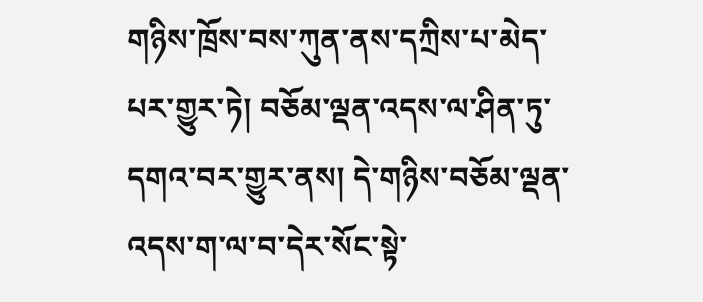གཉིས་ཁྲོས་བས་ཀུན་ནས་དཀྲིས་པ་མེད་པར་གྱུར་ཏེ། བཅོམ་ལྡན་འདས་ལ་ཤིན་ཏུ་དགའ་བར་གྱུར་ནས། དེ་གཉིས་བཅོམ་ལྡན་འདས་ག་ལ་བ་དེར་སོང་སྟེ་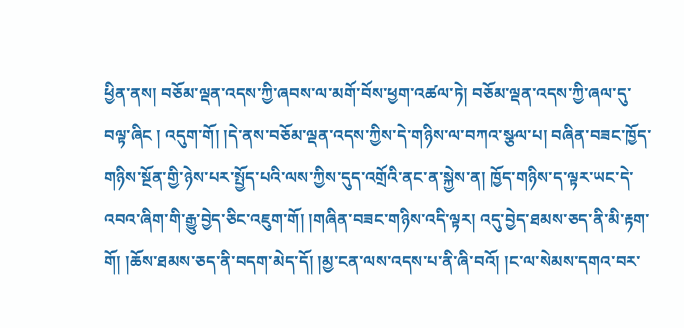ཕྱིན་ནས། བཅོམ་ལྡན་འདས་ཀྱི་ཞབས་ལ་མགོ་བོས་ཕྱག་འཚལ་ཏེ། བཅོམ་ལྡན་འདས་ཀྱི་ཞལ་དུ་བལྟ་ཞིང ། འདུག་གོ། །དེ་ནས་བཅོམ་ལྡན་འདས་ཀྱིས་དེ་གཉིས་ལ་བཀའ་སྩལ་པ། བཞིན་བཟང་ཁྱོད་གཉིས་སྔོན་གྱི་ཉེས་པར་སྤྱོད་པའི་ལས་ཀྱིས་དུད་འགྲོའི་ནང་ན་སྐྱེས་ན། ཁྱོད་གཉིས་ད་ལྟར་ཡང་དེ་འབའ་ཞིག་གི་རྒྱུ་བྱེད་ཅིང་འཇུག་གོ། །གཞིན་བཟང་གཉིས་འདི་ལྟར། འདུ་བྱེད་ཐམས་ཅད་ནི་མི་རྟག་གོ། །ཆོས་ཐམས་ཅད་ནི་བདག་མེད་དོ། །མྱ་ངན་ལས་འདས་པ་ནི་ཞི་བའོ། །ང་ལ་སེམས་དགའ་བར་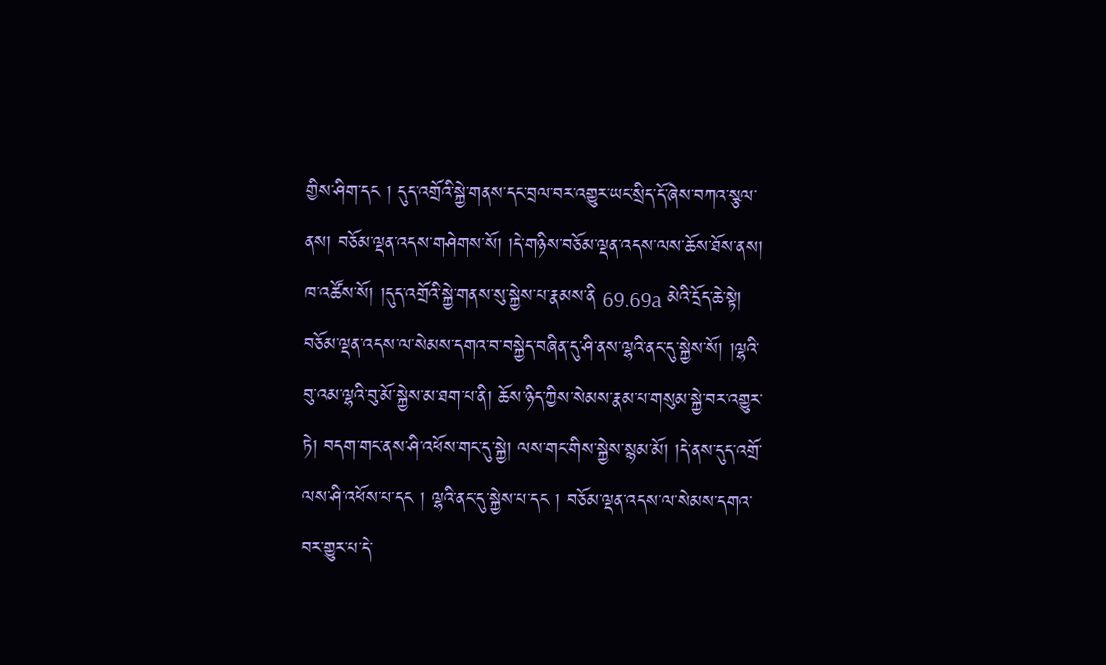གྱིས་ཤིག་དང ། དུད་འགྲོའི་སྐྱེ་གནས་དང་བྲལ་བར་འགྱུར་ཡང་སྲིད་དོ་ཞེས་བཀའ་སྩལ་ནས། བཅོམ་ལྡན་འདས་གཤེགས་སོ། །དེ་གཉིས་བཅོམ་ལྡན་འདས་ལས་ཆོས་ཐོས་ནས། ཁ་འཚོས་སོ། །དུད་འགྲོའི་སྐྱེ་གནས་སུ་སྐྱེས་པ་རྣམས་ནི 69.69a མེའི་དྲོད་ཆེ་སྟེ། བཅོམ་ལྡན་འདས་ལ་སེམས་དགའ་བ་བསྐྱེད་བཞིན་དུ་ཤི་ནས་ལྷའི་ནང་དུ་སྐྱེས་སོ། །ལྷའི་བུ་འམ་ལྷའི་བུ་མོ་སྐྱེས་མ་ཐག་པ་ནི། ཆོས་ཉིད་ཀྱིས་སེམས་རྣམ་པ་གསུམ་སྐྱེ་བར་འགྱུར་ཏེ། བདག་གང་ནས་ཤི་འཕོས་གང་དུ་སྐྱེ། ལས་གང་གིས་སྐྱེས་སྙམ་མོ། །དེ་ནས་དུད་འགྲོ་ལས་ཤི་འཕོས་པ་དང ། ལྷའི་ནང་དུ་སྐྱེས་པ་དང ། བཅོམ་ལྡན་འདས་ལ་སེམས་དགའ་བར་གྱུར་པ་དེ་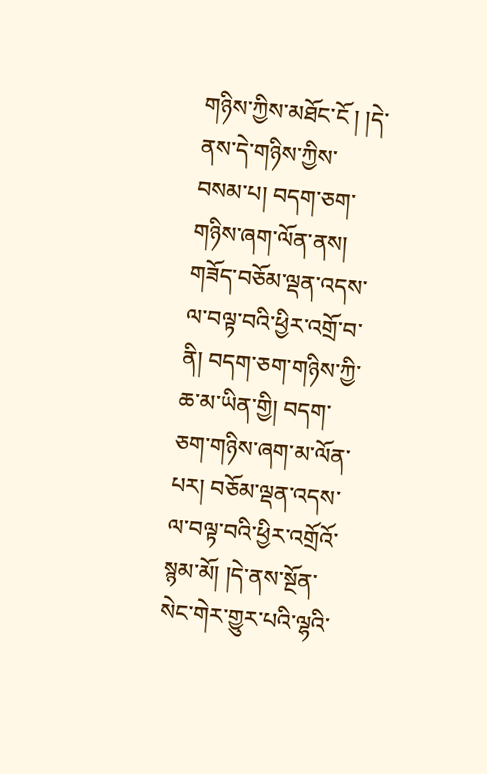གཉིས་ཀྱིས་མཐོང་ངོ ། །དེ་ནས་དེ་གཉིས་ཀྱིས་བསམ་པ། བདག་ཅག་གཉིས་ཞག་ལོན་ནས། གཟོད་བཅོམ་ལྡན་འདས་ལ་བལྟ་བའི་ཕྱིར་འགྲོ་བ་ནི། བདག་ཅག་གཉིས་ཀྱི་ཆ་མ་ཡིན་གྱི། བདག་ཅག་གཉིས་ཞག་མ་ལོན་པར། བཅོམ་ལྡན་འདས་ལ་བལྟ་བའི་ཕྱིར་འགྲོའོ་སྙམ་མོ། །དེ་ནས་སྔོན་སེང་གེར་གྱུར་པའི་ལྷའི་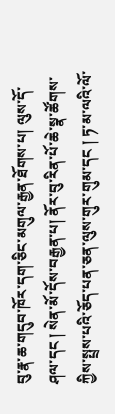བུ་རྣ་ཆ་གདུབ་ཁོར་དག་ཅིང་མགུལ་རྒྱན་ཐོགས་པ། ལུས་དོ་ཤལ་དང ། སེན་མོ་དོས་བརྒྱན་པ། ནོར་བུ་རིན་པོ་ཆེ་སྣ་ཚོགས་ཀྱིས་སྤྲས་པའི་ཅོད་པན་ཅན་ལུས་གུར་གུམ་དང ། ཏ་མ་ལའི་ལོ་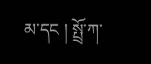མ་དང ། སྤྲོ་ཀ་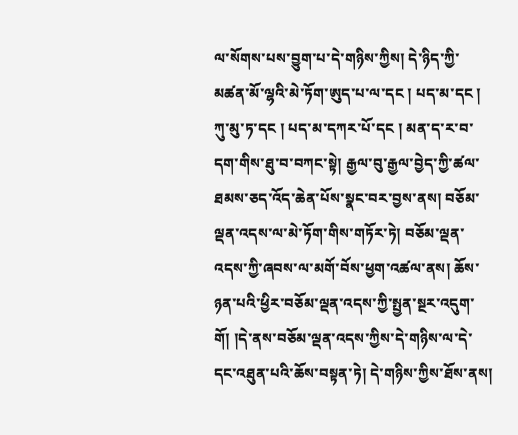ལ་སོགས་པས་བྱུག་པ་དེ་གཉིས་ཀྱིས། དེ་ཉིད་ཀྱི་མཚན་མོ་ལྷའི་མེ་ཏོག་ཨུད་པ་ལ་དང ། པད་མ་དང ། ཀུ་མུ་ཏ་དང ། པད་མ་དཀར་པོ་དང ། མན་ད་ར་བ་དག་གིས་ཐུ་བ་བཀང་སྟེ། རྒྱལ་བུ་རྒྱལ་བྱེད་ཀྱི་ཚལ་ཐམས་ཅད་འོད་ཆེན་པོས་སྣང་བར་བྱས་ནས། བཅོམ་ལྡན་འདས་ལ་མེ་ཏོག་གིས་གཏོར་ཏེ། བཅོམ་ལྡན་འདས་ཀྱི་ཞབས་ལ་མགོ་བོས་ཕྱག་འཚལ་ནས། ཆོས་ཉན་པའི་ཕྱིར་བཅོམ་ལྡན་འདས་ཀྱི་སྤྱན་སྔར་འདུག་གོ། །དེ་ནས་བཅོམ་ལྡན་འདས་ཀྱིས་དེ་གཉིས་ལ་དེ་དང་འཐུན་པའི་ཆོས་བསྟན་ཏེ། དེ་གཉིས་ཀྱིས་ཐོས་ནས།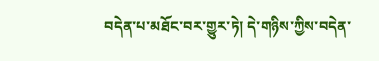བདེན་པ་མཐོང་བར་གྱུར་ཏེ། དེ་གཉིས་ཀྱིས་བདེན་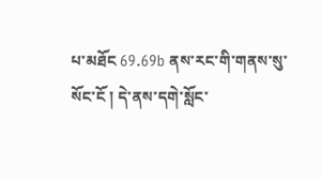པ་མཐོང 69.69b ནས་རང་གི་གནས་སུ་སོང་ངོ ། དེ་ནས་དགེ་སློང་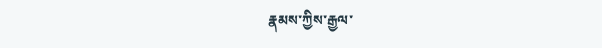རྣམས་ཀྱིས་རྒྱལ་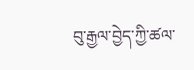བུ་རྒྱལ་བྱེད་ཀྱི་ཚལ་